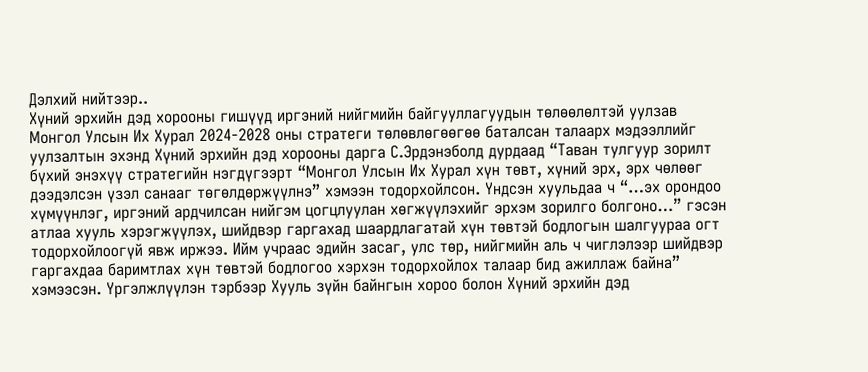Дэлхий нийтээр..
Хүний эрхийн дэд хорооны гишүүд иргэний нийгмийн байгууллагуудын төлөөлөлтэй уулзав
Монгол Улсын Их Хурал 2024-2028 оны стратеги төлөвлөгөөгөө баталсан талаарх мэдээллийг уулзалтын эхэнд Хүний эрхийн дэд хорооны дарга С.Эрдэнэболд дурдаад “Таван тулгуур зорилт бүхий энэхүү стратегийн нэгдүгээрт “Монгол Улсын Их Хурал хүн төвт, хүний эрх, эрх чөлөөг дээдэлсэн үзэл санааг төгөлдөржүүлнэ” хэмээн тодорхойлсон. Үндсэн хуульдаа ч “…эх орондоо хүмүүнлэг, иргэний ардчилсан нийгэм цогцлуулан хөгжүүлэхийг эрхэм зорилго болгоно…” гэсэн атлаа хууль хэрэгжүүлэх, шийдвэр гаргахад шаардлагатай хүн төвтэй бодлогын шалгуураа огт тодорхойлоогүй явж иржээ. Ийм учраас эдийн засаг, улс төр, нийгмийн аль ч чиглэлээр шийдвэр гаргахдаа баримтлах хүн төвтэй бодлогоо хэрхэн тодорхойлох талаар бид ажиллаж байна” хэмээсэн. Үргэлжлүүлэн тэрбээр Хууль зүйн байнгын хороо болон Хүний эрхийн дэд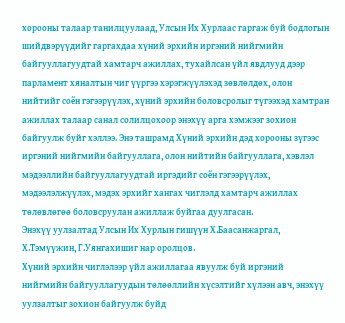хорооны талаар танилцуулаад, Улсын Их Хурлаас гаргаж буй бодлогын шийдвэрүүдийг гаргахдаа хүний эрхийн иргэний нийгмийн байгууллагуудтай хамтарч ажиллах, тухайлсан үйл явдлууд дээр парламент хяналтын чиг үүргээ хэрэгжүүлэхэд зөвлөлдөх, олон нийтийг соён гэгээрүүлэх, хүний эрхийн боловсролыг түгээхэд хамтран ажиллах талаар санал солилцохоор энэхүү арга хэмжээг зохион байгуулж буйг хэллээ. Энэ ташрамд Хүний эрхийн дэд хорооны зүгээс иргэний нийгмийн байгууллага, олон нийтийн байгууллага, хэвлэл мэдээллийн байгууллагуудтай иргэдийг соён гэгээрүүлэх, мэдээлэлжүүлэх, мэдэх эрхийг хангах чиглэлд хамтарч ажиллах төлөвлөгөө боловсруулан ажиллаж буйгаа дуулгасан.
Энэхүү уулзалтад Улсын Их Хурлын гишүүн Х.Баасанжаргал, Х.Тэмүүжин, Г.Уянгахишиг нар оролцов.
Хүний эрхийн чиглэлээр үйл ажиллагаа явуулж буй иргэний нийгмийн байгууллагуудын төлөөллийн хүсэлтийг хүлээн авч, энэхүү уулзалтыг зохион байгуулж буйд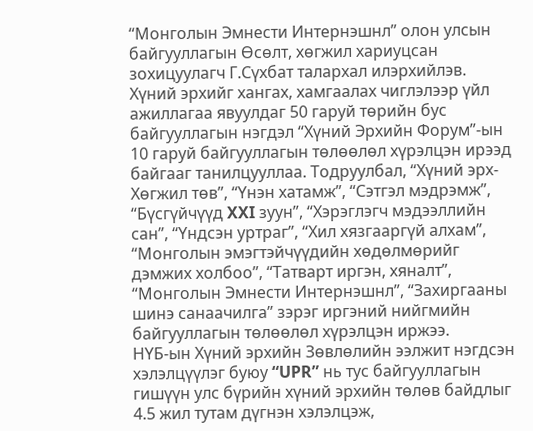“Монголын Эмнести Интернэшнл” олон улсын байгууллагын Өсөлт, хөгжил хариуцсан зохицуулагч Г.Сүхбат талархал илэрхийлэв. Хүний эрхийг хангах, хамгаалах чиглэлээр үйл ажиллагаа явуулдаг 50 гаруй төрийн бус байгууллагын нэгдэл “Хүний Эрхийн Форум”-ын 10 гаруй байгууллагын төлөөлөл хүрэлцэн ирээд байгааг танилцууллаа. Тодруулбал, “Хүний эрх-Хөгжил төв”, “Үнэн хатамж”, “Сэтгэл мэдрэмж”, “Бүсгүйчүүд XXI зуун”, “Хэрэглэгч мэдээллийн сан”, “Үндсэн уртраг”, “Хил хязгааргүй алхам”, “Монголын эмэгтэйчүүдийн хөдөлмөрийг дэмжих холбоо”, “Татварт иргэн, хяналт”, “Монголын Эмнести Интернэшнл”, “Захиргааны шинэ санаачилга” зэрэг иргэний нийгмийн байгууллагын төлөөлөл хүрэлцэн иржээ.
НҮБ-ын Хүний эрхийн Зөвлөлийн ээлжит нэгдсэн хэлэлцүүлэг буюу “UPR” нь тус байгууллагын гишүүн улс бүрийн хүний эрхийн төлөв байдлыг 4.5 жил тутам дүгнэн хэлэлцэж,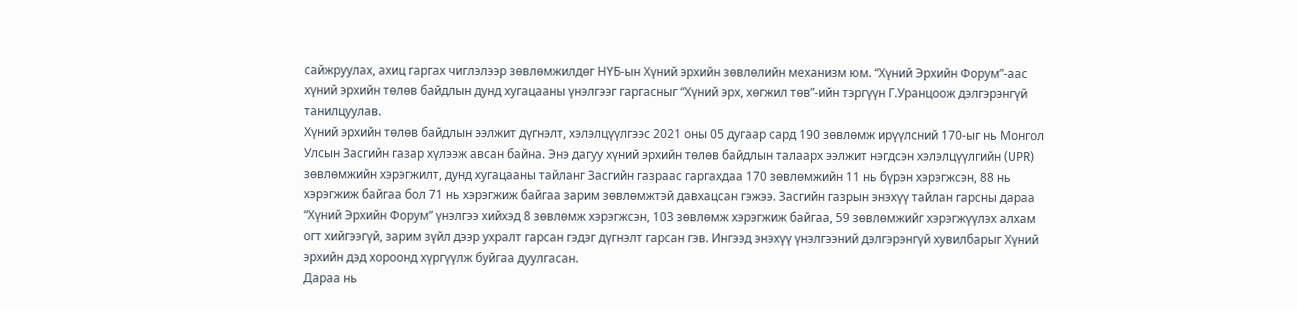сайжруулах, ахиц гаргах чиглэлээр зөвлөмжилдөг НҮБ-ын Хүний эрхийн зөвлөлийн механизм юм. “Хүний Эрхийн Форум”-аас хүний эрхийн төлөв байдлын дунд хугацааны үнэлгээг гаргасныг “Хүний эрх, хөгжил төв”-ийн тэргүүн Г.Уранцоож дэлгэрэнгүй танилцуулав.
Хүний эрхийн төлөв байдлын ээлжит дүгнэлт, хэлэлцүүлгээс 2021 оны 05 дугаар сард 190 зөвлөмж ирүүлсний 170-ыг нь Монгол Улсын Засгийн газар хүлээж авсан байна. Энэ дагуу хүний эрхийн төлөв байдлын талаарх ээлжит нэгдсэн хэлэлцүүлгийн (UPR) зөвлөмжийн хэрэгжилт, дунд хугацааны тайланг Засгийн газраас гаргахдаа 170 зөвлөмжийн 11 нь бүрэн хэрэгжсэн, 88 нь хэрэгжиж байгаа бол 71 нь хэрэгжиж байгаа зарим зөвлөмжтэй давхацсан гэжээ. Засгийн газрын энэхүү тайлан гарсны дараа “Хүний Эрхийн Форум” үнэлгээ хийхэд 8 зөвлөмж хэрэгжсэн, 103 зөвлөмж хэрэгжиж байгаа, 59 зөвлөмжийг хэрэгжүүлэх алхам огт хийгээгүй, зарим зүйл дээр ухралт гарсан гэдэг дүгнэлт гарсан гэв. Ингээд энэхүү үнэлгээний дэлгэрэнгүй хувилбарыг Хүний эрхийн дэд хороонд хүргүүлж буйгаа дуулгасан.
Дараа нь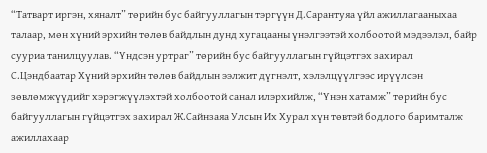“Татварт иргэн, хяналт” төрийн бус байгууллагын тэргүүн Д.Сарантуяа үйл ажиллагааныхаа талаар, мөн хүний эрхийн төлөв байдлын дунд хугацааны үнэлгээтэй холбоотой мэдээлэл, байр сууриа танилцуулав. “Үндсэн уртраг” төрийн бус байгууллагын гүйцэтгэх захирал С.Цэндбаатар Хүний эрхийн төлөв байдлын ээлжит дүгнэлт, хэлэлцүүлгээс ирүүлсэн зөвлөмжүүдийг хэрэгжүүлэхтэй холбоотой санал илэрхийлж, “Үнэн хатамж” төрийн бус байгууллагын гүйцэтгэх захирал Ж.Сайнзаяа Улсын Их Хурал хүн төвтэй бодлого баримталж ажиллахаар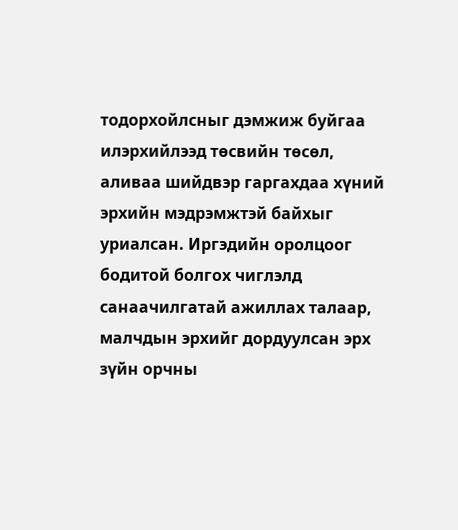тодорхойлсныг дэмжиж буйгаа илэрхийлээд төсвийн төсөл, аливаа шийдвэр гаргахдаа хүний эрхийн мэдрэмжтэй байхыг уриалсан. Иргэдийн оролцоог бодитой болгох чиглэлд санаачилгатай ажиллах талаар, малчдын эрхийг дордуулсан эрх зүйн орчны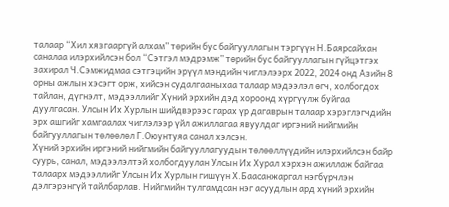талаар “Хил хязгааргүй алхам” төрийн бус байгууллагын тэргүүн Н.Баярсайхан саналаа илэрхийлсэн бол “Сэтгэл мэдрэмж” төрийн бус байгууллагын гүйцэтгэх захирал Ч.Сэмжидмаа сэтгэцийн эрүүл мэндийн чиглэлээрх 2022, 2024 онд Азийн 8 орны ажлын хэсэгт орж, хийсэн судалгааныхаа талаар мэдээлэл өгч, холбогдох тайлан, дүгнэлт, мэдээллийг Хүний эрхийн дэд хороонд хүргүүлж буйгаа дуулгасан. Улсын Их Хурлын шийдвэрээс гарах үр дагаврын талаар хэрэглэгчдийн эрх ашгийг хамгаалах чиглэлээр үйл ажиллагаа явуулдаг иргэний нийгмийн байгууллагын төлөөлөл Г.Оюунтуяа санал хэлсэн.
Хүний эрхийн иргэний нийгмийн байгууллагуудын төлөөллүүдийн илэрхийлсэн байр суурь, санал, мэдээлэлтэй холбогдуулан Улсын Их Хурал хэрхэн ажиллаж байгаа талаарх мэдээллийг Улсын Их Хурлын гишүүн Х.Баасанжаргал нэгбүрчлэн дэлгэрэнгүй тайлбарлав. Нийгмийн тулгамдсан нэг асуудлын ард хүний эрхийн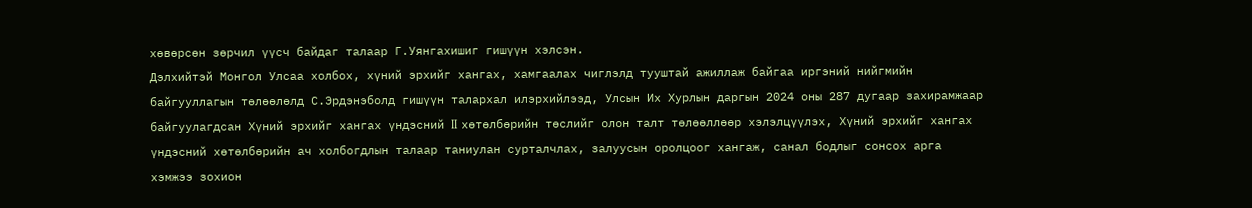хөвөрсөн зөрчил үүсч байдаг талаар Г.Уянгахишиг гишүүн хэлсэн.
Дэлхийтэй Монгол Улсаа холбох, хүний эрхийг хангах, хамгаалах чиглэлд тууштай ажиллаж байгаа иргэний нийгмийн байгууллагын төлөөлөлд С.Эрдэнэболд гишүүн талархал илэрхийлээд, Улсын Их Хурлын даргын 2024 оны 287 дугаар захирамжаар байгуулагдсан Хүний эрхийг хангах үндэсний II хөтөлбөрийн төслийг олон талт төлөөллөөр хэлэлцүүлэх, Хүний эрхийг хангах үндэсний хөтөлбөрийн ач холбогдлын талаар таниулан сурталчлах, залуусын оролцоог хангаж, санал бодлыг сонсох арга хэмжээ зохион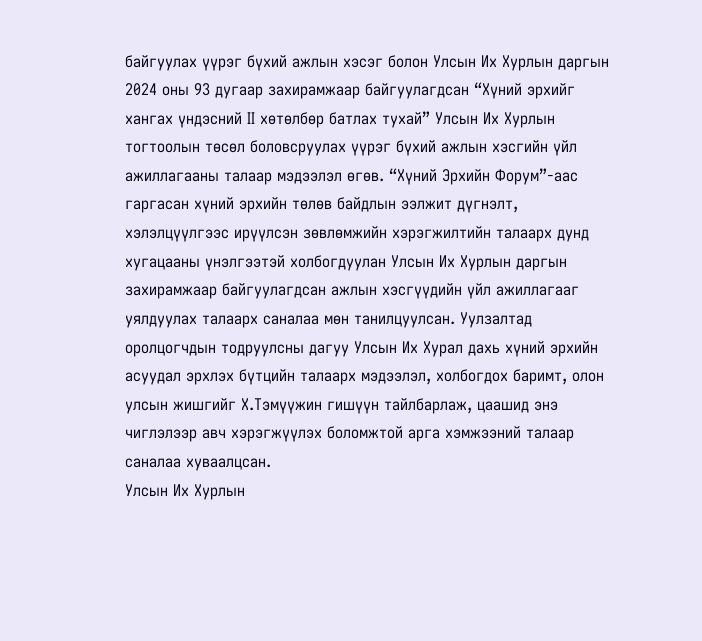байгуулах үүрэг бүхий ажлын хэсэг болон Улсын Их Хурлын даргын 2024 оны 93 дугаар захирамжаар байгуулагдсан “Хүний эрхийг хангах үндэсний II хөтөлбөр батлах тухай” Улсын Их Хурлын тогтоолын төсөл боловсруулах үүрэг бүхий ажлын хэсгийн үйл ажиллагааны талаар мэдээлэл өгөв. “Хүний Эрхийн Форум”-аас гаргасан хүний эрхийн төлөв байдлын ээлжит дүгнэлт, хэлэлцүүлгээс ирүүлсэн зөвлөмжийн хэрэгжилтийн талаарх дунд хугацааны үнэлгээтэй холбогдуулан Улсын Их Хурлын даргын захирамжаар байгуулагдсан ажлын хэсгүүдийн үйл ажиллагааг уялдуулах талаарх саналаа мөн танилцуулсан. Уулзалтад оролцогчдын тодруулсны дагуу Улсын Их Хурал дахь хүний эрхийн асуудал эрхлэх бүтцийн талаарх мэдээлэл, холбогдох баримт, олон улсын жишгийг Х.Тэмүүжин гишүүн тайлбарлаж, цаашид энэ чиглэлээр авч хэрэгжүүлэх боломжтой арга хэмжээний талаар саналаа хуваалцсан.
Улсын Их Хурлын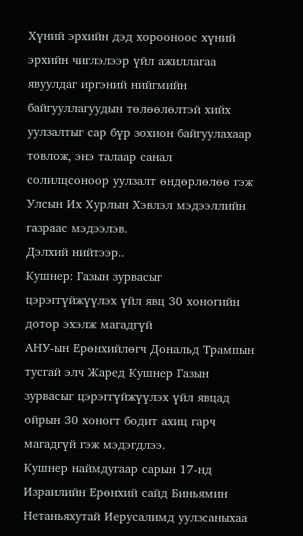Хүний эрхийн дэд хорооноос хүний эрхийн чиглэлээр үйл ажиллагаа явуулдаг иргэний нийгмийн байгууллагуудын төлөөлөлтэй хийх уулзалтыг сар бүр зохион байгуулахаар товлож, энэ талаар санал солилцсоноор уулзалт өндөрлөлөө гэж Улсын Их Хурлын Хэвлэл мэдээллийн газраас мэдээлэв.
Дэлхий нийтээр..
Кушнер: Газын зурвасыг цэрэггүйжүүлэх үйл явц 30 хоногийн дотор эхэлж магадгүй
АНУ-ын Ерөнхийлөгч Дональд Трампын тусгай элч Жаред Кушнер Газын зурвасыг цэрэггүйжүүлэх үйл явцад ойрын 30 хоногт бодит ахиц гарч магадгүй гэж мэдэгдлээ.
Кушнер наймдугаар сарын 17-нд Израилийн Ерөнхий сайд Биньямин Нетаньяхутай Иерусалимд уулзсаныхаа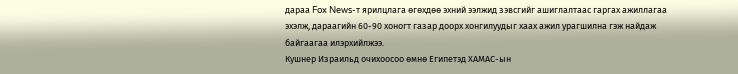дараа Fox News-т ярилцлага өгөхдөө эхний ээлжид зэвсгийг ашиглалтаас гаргах ажиллагаа эхэлж, дараагийн 60-90 хоногт газар доорх хонгилуудыг хаах ажил урагшилна гэж найдаж байгаагаа илэрхийлжээ.
Кушнер Израильд очихоосоо өмнө Египетэд ХАМАС-ын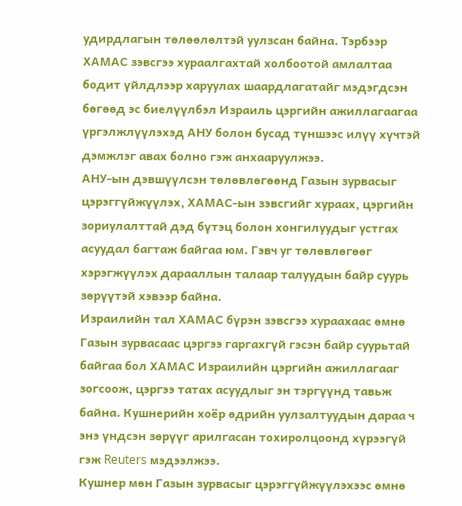удирдлагын төлөөлөлтэй уулзсан байна. Тэрбээр ХАМАС зэвсгээ хураалгахтай холбоотой амлалтаа бодит үйлдлээр харуулах шаардлагатайг мэдэгдсэн бөгөөд эс биелүүлбэл Израиль цэргийн ажиллагаагаа үргэлжлүүлэхэд АНУ болон бусад түншээс илүү хүчтэй дэмжлэг авах болно гэж анхааруулжээ.
АНУ-ын дэвшүүлсэн төлөвлөгөөнд Газын зурвасыг цэрэггүйжүүлэх, ХАМАС-ын зэвсгийг хураах, цэргийн зориулалттай дэд бүтэц болон хонгилуудыг устгах асуудал багтаж байгаа юм. Гэвч уг төлөвлөгөөг хэрэгжүүлэх дарааллын талаар талуудын байр суурь зөрүүтэй хэвээр байна.
Израилийн тал ХАМАС бүрэн зэвсгээ хураахаас өмнө Газын зурвасаас цэргээ гаргахгүй гэсэн байр суурьтай байгаа бол ХАМАС Израилийн цэргийн ажиллагааг зогсоож, цэргээ татах асуудлыг эн тэргүүнд тавьж байна. Кушнерийн хоёр өдрийн уулзалтуудын дараа ч энэ үндсэн зөрүүг арилгасан тохиролцоонд хүрээгүй гэж Reuters мэдээлжээ.
Кушнер мөн Газын зурвасыг цэрэггүйжүүлэхээс өмнө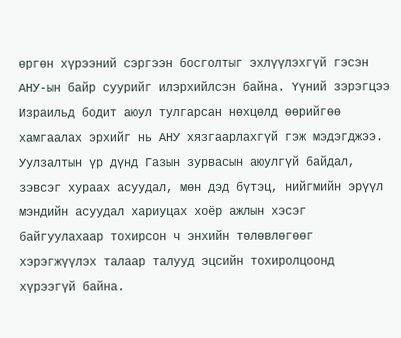өргөн хүрээний сэргээн босголтыг эхлүүлэхгүй гэсэн АНУ-ын байр суурийг илэрхийлсэн байна. Үүний зэрэгцээ Израильд бодит аюул тулгарсан нөхцөлд өөрийгөө хамгаалах эрхийг нь АНУ хязгаарлахгүй гэж мэдэгджээ.
Уулзалтын үр дүнд Газын зурвасын аюулгүй байдал, зэвсэг хураах асуудал, мөн дэд бүтэц, нийгмийн эрүүл мэндийн асуудал хариуцах хоёр ажлын хэсэг байгуулахаар тохирсон ч энхийн төлөвлөгөөг хэрэгжүүлэх талаар талууд эцсийн тохиролцоонд хүрээгүй байна.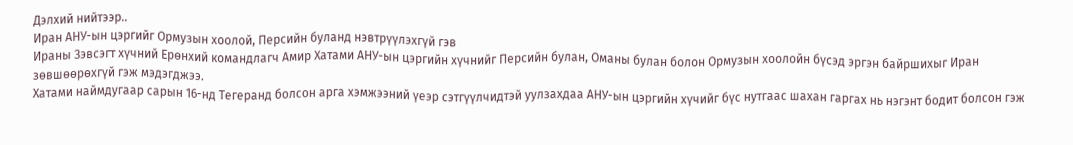Дэлхий нийтээр..
Иран АНУ-ын цэргийг Ормузын хоолой, Персийн буланд нэвтрүүлэхгүй гэв
Ираны Зэвсэгт хүчний Ерөнхий командлагч Амир Хатами АНУ-ын цэргийн хүчнийг Персийн булан, Оманы булан болон Ормузын хоолойн бүсэд эргэн байршихыг Иран зөвшөөрөхгүй гэж мэдэгджээ.
Хатами наймдугаар сарын 16-нд Тегеранд болсон арга хэмжээний үеэр сэтгүүлчидтэй уулзахдаа АНУ-ын цэргийн хүчийг бүс нутгаас шахан гаргах нь нэгэнт бодит болсон гэж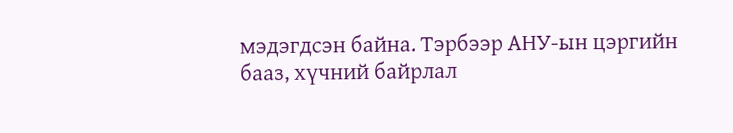мэдэгдсэн байна. Тэрбээр АНУ-ын цэргийн бааз, хүчний байрлал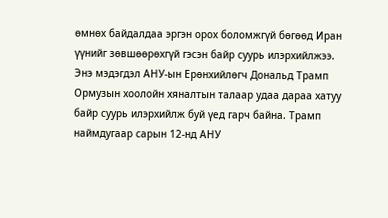өмнөх байдалдаа эргэн орох боломжгүй бөгөөд Иран үүнийг зөвшөөрөхгүй гэсэн байр суурь илэрхийлжээ.
Энэ мэдэгдэл АНУ-ын Ерөнхийлөгч Дональд Трамп Ормузын хоолойн хяналтын талаар удаа дараа хатуу байр суурь илэрхийлж буй үед гарч байна. Трамп наймдугаар сарын 12-нд АНУ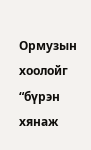Ормузын хоолойг “бүрэн хянаж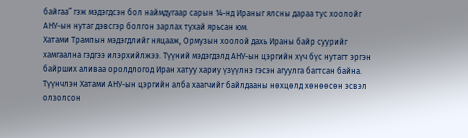байгаа” гэж мэдэгдсэн бол наймдугаар сарын 14-нд Ираныг ялсны дараа тус хоолойг АНУ-ын нутаг дэвсгэр болгон зарлах тухай ярьсан юм.
Хатами Трампын мэдэгдлийг няцааж, Ормузын хоолой дахь Ираны байр суурийг хамгаална гэдгээ илэрхийлжээ. Түүний мэдэгдэлд АНУ-ын цэргийн хүч бүс нутагт эргэн байрших аливаа оролдлогод Иран хатуу хариу үзүүлнэ гэсэн агуулга багтсан байна.
Түүнчлэн Хатами АНУ-ын цэргийн алба хаагчийг байлдааны нөхцөлд хөнөөсөн эсвэл олзолсон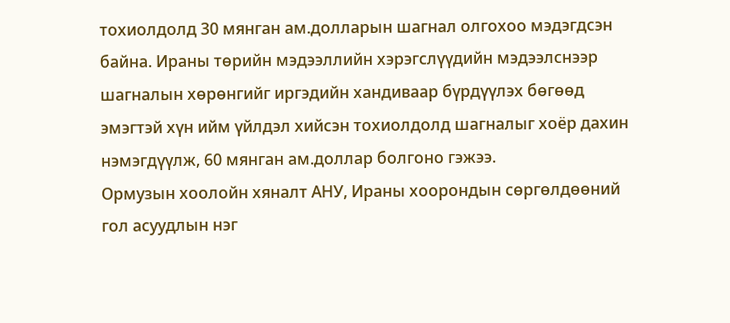тохиолдолд 30 мянган ам.долларын шагнал олгохоо мэдэгдсэн байна. Ираны төрийн мэдээллийн хэрэгслүүдийн мэдээлснээр шагналын хөрөнгийг иргэдийн хандиваар бүрдүүлэх бөгөөд эмэгтэй хүн ийм үйлдэл хийсэн тохиолдолд шагналыг хоёр дахин нэмэгдүүлж, 60 мянган ам.доллар болгоно гэжээ.
Ормузын хоолойн хяналт АНУ, Ираны хоорондын сөргөлдөөний гол асуудлын нэг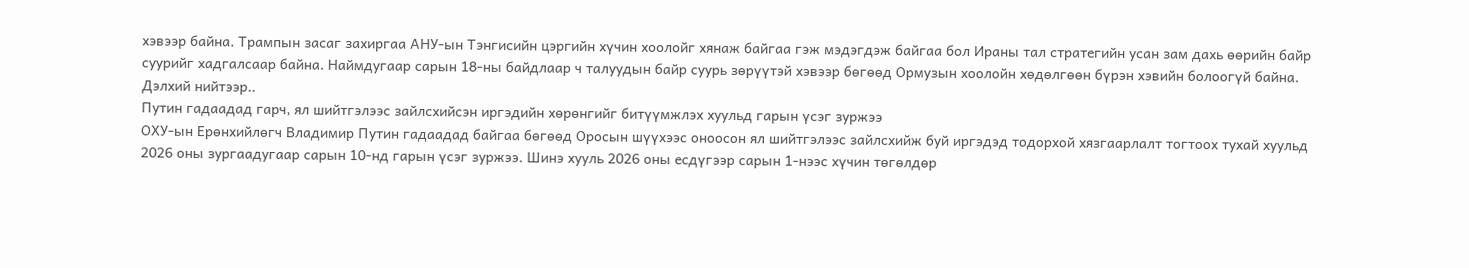хэвээр байна. Трампын засаг захиргаа АНУ-ын Тэнгисийн цэргийн хүчин хоолойг хянаж байгаа гэж мэдэгдэж байгаа бол Ираны тал стратегийн усан зам дахь өөрийн байр суурийг хадгалсаар байна. Наймдугаар сарын 18-ны байдлаар ч талуудын байр суурь зөрүүтэй хэвээр бөгөөд Ормузын хоолойн хөдөлгөөн бүрэн хэвийн болоогүй байна.
Дэлхий нийтээр..
Путин гадаадад гарч, ял шийтгэлээс зайлсхийсэн иргэдийн хөрөнгийг битүүмжлэх хуульд гарын үсэг зуржээ
ОХУ-ын Ерөнхийлөгч Владимир Путин гадаадад байгаа бөгөөд Оросын шүүхээс оноосон ял шийтгэлээс зайлсхийж буй иргэдэд тодорхой хязгаарлалт тогтоох тухай хуульд 2026 оны зургаадугаар сарын 10-нд гарын үсэг зуржээ. Шинэ хууль 2026 оны есдүгээр сарын 1-нээс хүчин төгөлдөр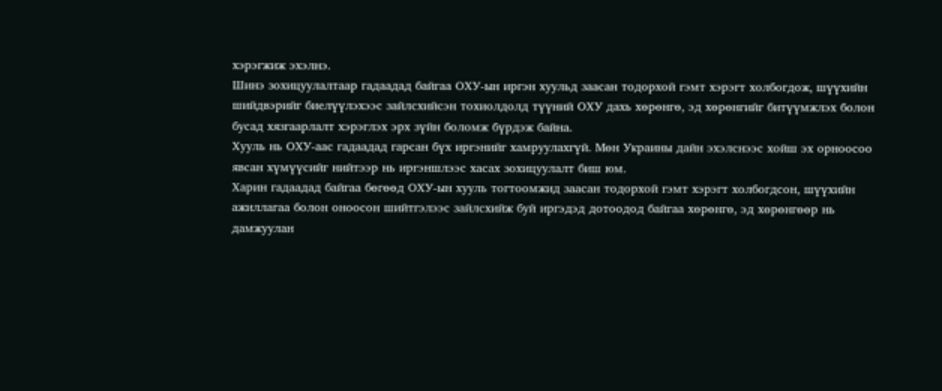хэрэгжиж эхэлнэ.
Шинэ зохицуулалтаар гадаадад байгаа ОХУ-ын иргэн хуульд заасан тодорхой гэмт хэрэгт холбогдож, шүүхийн шийдвэрийг биелүүлэхээс зайлсхийсэн тохиолдолд түүний ОХУ дахь хөрөнгө, эд хөрөнгийг битүүмжлэх болон бусад хязгаарлалт хэрэглэх эрх зүйн боломж бүрдэж байна.
Хууль нь ОХУ-аас гадаадад гарсан бүх иргэнийг хамруулахгүй. Мөн Украины дайн эхэлснээс хойш эх орноосоо явсан хүмүүсийг нийтээр нь иргэншлээс хасах зохицуулалт биш юм.
Харин гадаадад байгаа бөгөөд ОХУ-ын хууль тогтоомжид заасан тодорхой гэмт хэрэгт холбогдсон, шүүхийн ажиллагаа болон оноосон шийтгэлээс зайлсхийж буй иргэдэд дотоодод байгаа хөрөнгө, эд хөрөнгөөр нь дамжуулан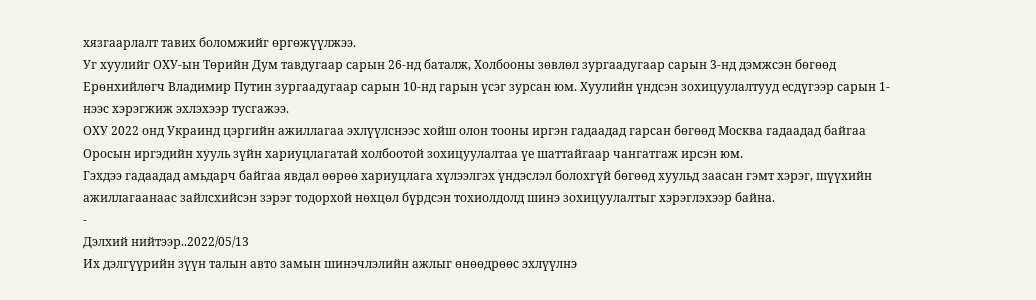хязгаарлалт тавих боломжийг өргөжүүлжээ.
Уг хуулийг ОХУ-ын Төрийн Дум тавдугаар сарын 26-нд баталж, Холбооны зөвлөл зургаадугаар сарын 3-нд дэмжсэн бөгөөд Ерөнхийлөгч Владимир Путин зургаадугаар сарын 10-нд гарын үсэг зурсан юм. Хуулийн үндсэн зохицуулалтууд есдүгээр сарын 1-нээс хэрэгжиж эхлэхээр тусгажээ.
ОХУ 2022 онд Украинд цэргийн ажиллагаа эхлүүлснээс хойш олон тооны иргэн гадаадад гарсан бөгөөд Москва гадаадад байгаа Оросын иргэдийн хууль зүйн хариуцлагатай холбоотой зохицуулалтаа үе шаттайгаар чангатгаж ирсэн юм.
Гэхдээ гадаадад амьдарч байгаа явдал өөрөө хариуцлага хүлээлгэх үндэслэл болохгүй бөгөөд хуульд заасан гэмт хэрэг, шүүхийн ажиллагаанаас зайлсхийсэн зэрэг тодорхой нөхцөл бүрдсэн тохиолдолд шинэ зохицуулалтыг хэрэглэхээр байна.
-
Дэлхий нийтээр..2022/05/13
Их дэлгүүрийн зүүн талын авто замын шинэчлэлийн ажлыг өнөөдрөөс эхлүүлнэ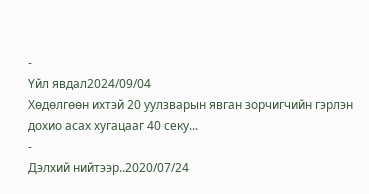-
Үйл явдал2024/09/04
Хөдөлгөөн ихтэй 20 уулзварын явган зорчигчийн гэрлэн дохио асах хугацааг 40 секу...
-
Дэлхий нийтээр..2020/07/24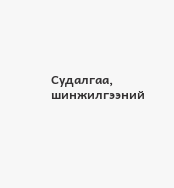Судалгаа, шинжилгээний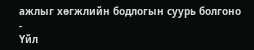ажлыг хөгжлийн бодлогын суурь болгоно
-
Үйл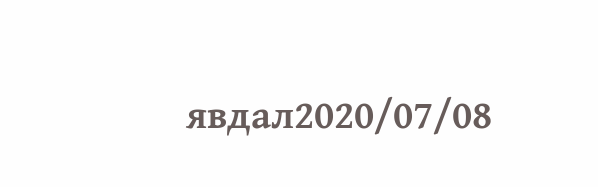явдал2020/07/08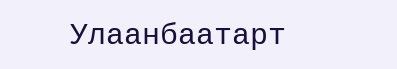Улаанбаатарт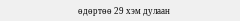өдөртөө 29 хэм дулаан